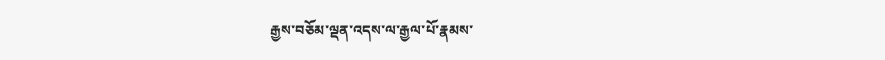རྒྱས་བཅོམ་ལྡན་འདས་ལ་རྒྱལ་པོ་རྣམས་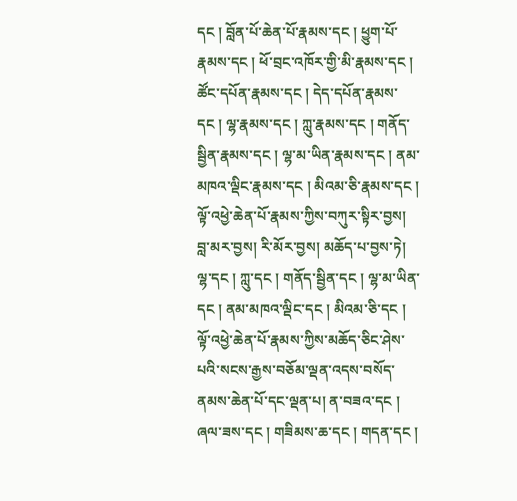དང ། བློན་པོ་ཆེན་པོ་རྣམས་དང ། ཕྱུག་པོ་རྣམས་དང ། ཕོ་བྲང་འཁོར་གྱི་མི་རྣམས་དང ། ཚོང་དཔོན་རྣམས་དང ། དེད་དཔོན་རྣམས་དང ། ལྷ་རྣམས་དང ། ཀླུ་རྣམས་དང ། གནོད་སྦྱིན་རྣམས་དང ། ལྷ་མ་ཡིན་རྣམས་དང ། ནམ་མཁའ་ལྡིང་རྣམས་དང ། མིའམ་ཅི་རྣམས་དང ། ལྟོ་འཕྱེ་ཆེན་པོ་རྣམས་ཀྱིས་བཀུར་སྟིར་བྱས། བླ་མར་བྱས། རི་མོར་བྱས། མཆོད་པ་བྱས་ཏེ། ལྷ་དང ། ཀླུ་དང ། གནོད་སྦྱིན་དང ། ལྷ་མ་ཡིན་དང ། ནམ་མཁའ་ལྡིང་དང ། མིའམ་ཅི་དང ། ལྟོ་འཕྱེ་ཆེན་པོ་རྣམས་ཀྱིས་མཆོད་ཅིང་ཤེས་པའི་སངས་རྒྱས་བཅོམ་ལྡན་འདས་བསོད་ནམས་ཆེན་པོ་དང་ལྡན་པ། ན་བཟའ་དང ། ཞལ་ཟས་དང ། གཟིམས་ཆ་དང ། གདན་དང །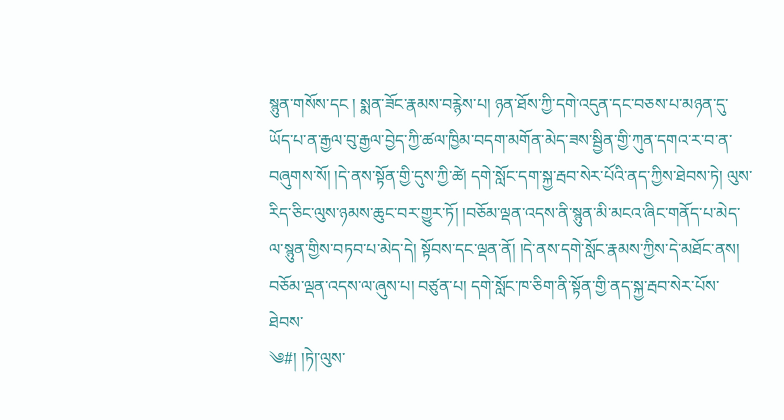སྙུན་གསོས་དང ། སྨན་ཟོང་རྣམས་བརྙེས་པ། ཉན་ཐོས་ཀྱི་དགེ་འདུན་དང་བཅས་པ་མཉན་དུ་ཡོད་པ་ན་རྒྱལ་བུ་རྒྱལ་བྱེད་ཀྱི་ཚལ་ཁྱིམ་བདག་མགོན་མེད་ཟས་སྦྱིན་གྱི་ཀུན་དགའ་ར་བ་ན་བཞུགས་སོ། །དེ་ནས་སྟོན་གྱི་དུས་ཀྱི་ཚེ། དགེ་སློང་དག་སྐྱ་རྦབ་སེར་པོའི་ནད་ཀྱིས་ཐེབས་ཏེ། ལུས་རིད་ཅིང་ལུས་ཉམས་ཆུང་བར་གྱུར་ཏོ། །བཅོམ་ལྡན་འདས་ནི་སྙུན་མི་མངའ་ཞིང་གནོད་པ་མེད་ལ་སྙུན་གྱིས་བཏབ་པ་མེད་དེ། སྟོབས་དང་ལྡན་ནོ། །དེ་ནས་དགེ་སློང་རྣམས་ཀྱིས་དེ་མཐོང་ནས། བཅོམ་ལྡན་འདས་ལ་ཞུས་པ། བཙུན་པ། དགེ་སློང་ཁ་ཅིག་ནི་སྟོན་གྱི་ནད་སྐྱ་རྦབ་སེར་པོས་ཐེབས་
༄#། །ཏེ།་ལུས་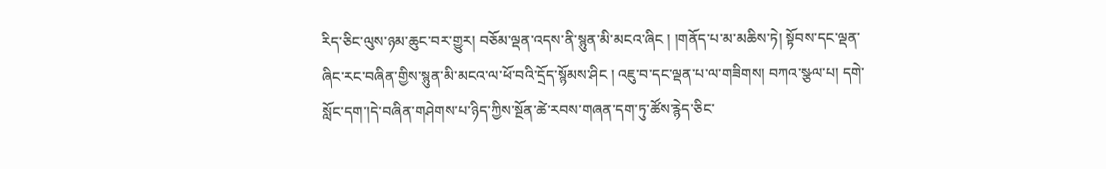རིད་ཅིང་ལུས་ཉམ་ཆུང་བར་གྱུར། བཅོམ་ལྡན་འདས་ནི་སྙུན་མི་མངའ་ཞིང ། །གནོད་པ་མ་མཆིས་ཏེ། སྟོབས་དང་ལྡན་ཞིང་རང་བཞིན་གྱིས་སྙུན་མི་མངའ་ལ་ཕོ་བའི་དྲོད་སྙོམས་ཤིང ། འཇུ་བ་དང་ལྡན་པ་ལ་གཟིགས། བཀའ་སྩལ་པ། དགེ་སློང་དག་།དེ་བཞིན་གཤེགས་པ་ཉིད་ཀྱིས་སྔོན་ཚེ་རབས་གཞན་དག་ཏུ་ཚོས་རྙེད་ཅིང་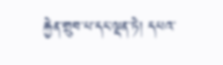རྐྱེན་གྲུབ་པ་དང་ལྡན་ཏེ། དཔའ་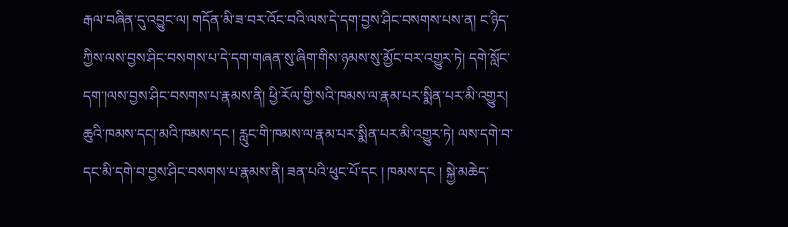རྒལ་བཞིན་དུ་འབྱུང་ལ། གདོན་མི་ཟ་བར་འོང་བའི་ལས་དེ་དག་བྱས་ཤིང་བསགས་པས་ན། ང་ཉིད་ཀྱིས་ལས་བྱས་ཤིང་བསགས་པ་དེ་དག་གཞན་སུ་ཞིག་གིས་ཉམས་སུ་མྱོང་བར་འགྱུར་ཏེ། དགེ་སློང་དག་།ལས་བྱས་ཤིང་བསགས་པ་རྣམས་ནི། ཕྱི་རོལ་གྱི་སའི་ཁམས་ལ་རྣམ་པར་སྨིན་པར་མི་འགྱུར། ཆུའི་ཁམས་དང།་མའི་ཁམས་དང ། རླུང་གི་ཁམས་ལ་རྣམ་པར་སྨིན་པར་མི་འགྱུར་ཏེ། ལས་དགེ་བ་དང་མི་དགེ་བ་བྱས་ཤིང་བསགས་པ་རྣམས་ནི། ཟན་པའི་ཕུང་པོ་དང ། ཁམས་དང ། སྐྱེ་མཆེད་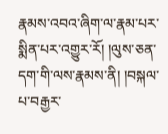རྣམས་འབའ་ཞིག་ལ་རྣམ་པར་སྨིན་པར་འགྱུར་རོ། །ལུས་ཅན་དག་གི་ལས་རྣམས་ནི། །བསྐལ་པ་བརྒྱར་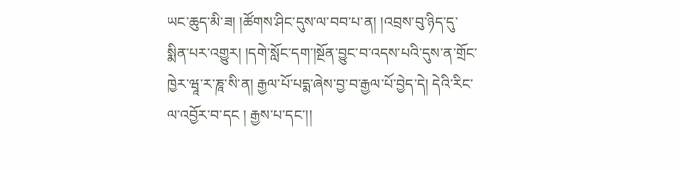ཡང་ཆུད་མི་ཟ། །ཚོགས་ཤིང་དུས་ལ་བབ་པ་ན། །འབྲས་བུ་ཉིད་དུ་སྨིན་པར་འགྱུར། །དགེ་སློང་དག་།སྔོན་བྱུང་བ་འདས་པའི་དུས་ན་གྲོང་ཁྱེར་ཝཱ་ར་ཎཱ་སི་ན། རྒྱལ་པོ་པདྨ་ཞེས་བྱ་བ་རྒྱལ་པོ་བྱེད་དེ། དེའི་རིང་ལ་འབྱོར་བ་དང ། རྒྱས་པ་དང་།།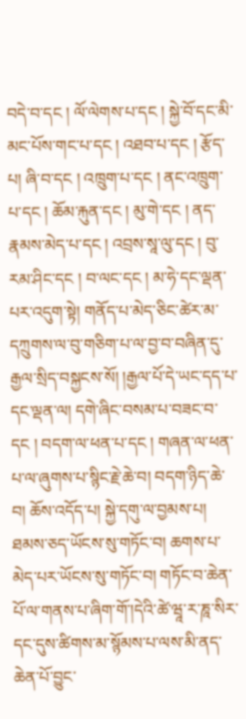བདེ་བ་དང ། ལོ་ལེགས་པ་དང ། སྐྱེ་བོ་དང་མི་མང་པོས་གང་པ་དང ། འཐབ་པ་དང ། རྩོད་པ། ཞི་བ་དང ། འཁྲུག་པ་དང ། ནང་འཁྲུག་པ་དང ། ཆོམ་རྐུན་དང ། མུ་གེ་དང ། ནད་རྣམས་མེད་པ་དང ། འབྲས་སཱ་ལུ་དང ། བུ་རམ་ཤིང་དང ། བ་ལང་དང ། མ་ཧེ་དང་ལྡན་པར་འདུག་སྟེ། གནོད་པ་མེད་ཅིང་ཚེར་མ་དཀྲུགས་ལ་བུ་གཅིག་པ་ལ་བྱ་བ་བཞིན་དུ་རྒྱལ་སྲིད་བསྐྱངས་སོ། །རྒྱལ་པོ་དེ་ཡང་དད་པ་དང་ལྡན་ལ། དགེ་ཞིང་བསམ་པ་བཟང་བ་དང ། བདག་ལ་ཕན་པ་དང ། གཞན་ལ་ཕན་པ་ལ་ཞུགས་པ་སྙིང་རྗེ་ཆེ་བ། བདག་ཉིད་ཆེ་བ། ཆོས་འདོད་པ། སྐྱེ་དགུ་ལ་བྱམས་པ། ཐམས་ཅད་ཡོངས་སུ་གཏོང་བ། ཆགས་པ་མེད་པར་ཡོངས་སུ་གཏོང་བ། གཏོང་བ་ཆེན་པོ་ལ་གནས་པ་ཞིག་གོ་།དེའི་ཚེ་ཝཱ་ར་ཎཱ་སིར་དང་དུས་ཚིགས་མ་སྙོམས་པ་ལས་མི་ནད་ཆེན་པོ་བྱུང་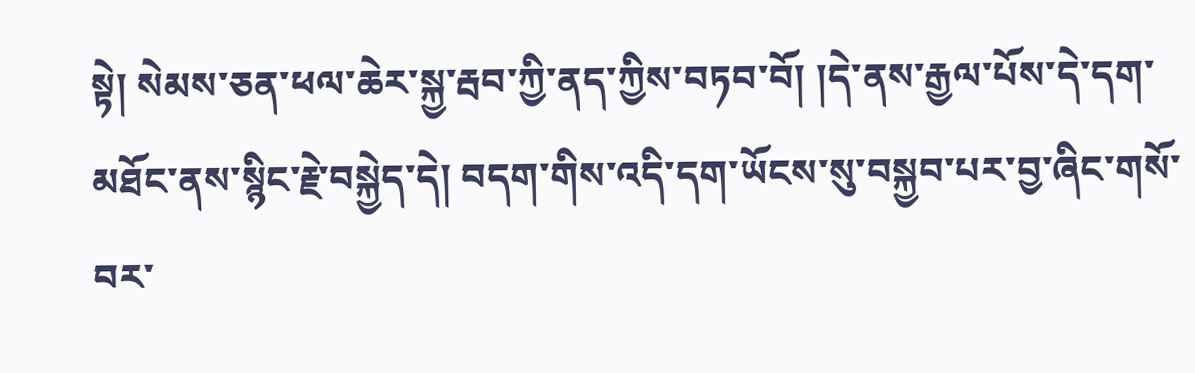སྟེ། སེམས་ཅན་ཕལ་ཆེར་སྐྱ་རྦབ་ཀྱི་ནད་ཀྱིས་བཏབ་བོ། །དེ་ནས་རྒྱལ་པོས་དེ་དག་མཐོང་ནས་སྙིང་རྗེ་བསྐྱེད་དེ། བདག་གིས་འདི་དག་ཡོངས་སུ་བསྐྱབ་པར་བྱ་ཞིང་གསོ་བར་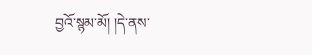བྱའོ་སྙམ་མོ། །དེ་ནས་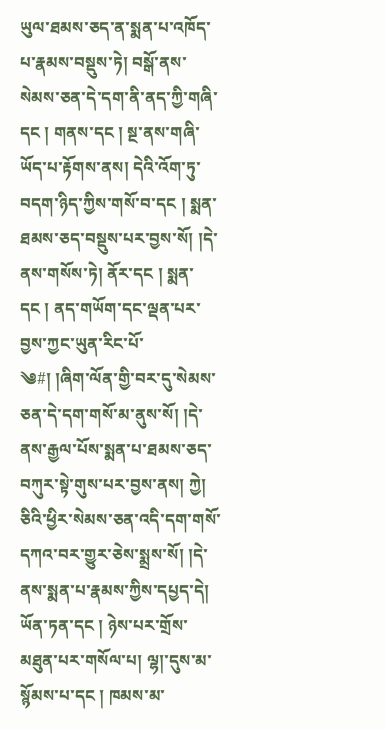ཡུལ་ཐམས་ཅད་ན་སྨན་པ་འཁོད་པ་རྣམས་བསྡུས་ཏེ། བསྒོ་ནས་སེམས་ཅན་དེ་དག་ནི་ནད་ཀྱི་གཞི་དང ། གནས་དང ། སྔ་ནས་གཞི་ཡོད་པ་རྟོགས་ནས། དེའི་འོག་ཏུ་བདག་ཉིད་ཀྱིས་གསོ་བ་དང ། སྨན་ཐམས་ཅད་བསྡུས་པར་བྱས་སོ། །དེ་ནས་གསོས་ཏེ། ནོར་དང ། སྨན་དང ། ནད་གཡོག་དང་ལྡན་པར་བྱས་ཀྱང་ཡུན་རིང་པོ་
༄#། །ཞིག་ལོན་གྱི་བར་དུ་སེམས་ཅན་དེ་དག་གསོ་མ་ནུས་སོ། །དེ་ནས་རྒྱལ་པོས་སྨན་པ་ཐམས་ཅད་བཀུར་སྟེ་གུས་པར་བྱས་ནས། ཀྱེ། ཅིའི་ཕྱིར་སེམས་ཅན་འདི་དག་གསོ་དཀའ་བར་གྱུར་ཅེས་སྨྲས་སོ། །དེ་ནས་སྨན་པ་རྣམས་ཀྱིས་དཔྱད་དེ། ཡོན་ཏན་དང ། ཉེས་པར་གྲོས་མཐུན་པར་གསོལ་པ། ལྷ།་དུས་མ་སྙོམས་པ་དང ། ཁམས་མ་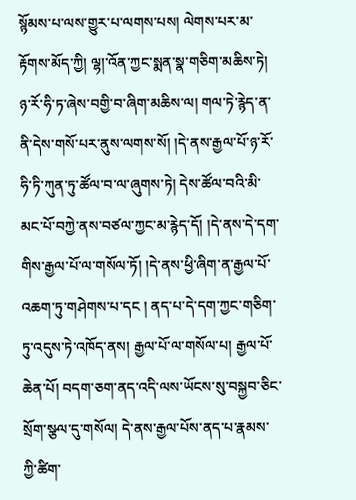སྙོམས་པ་ལས་གྱུར་པ་ལགས་པས། ལེགས་པར་མ་རྟོགས་མོད་ཀྱི། ལྷ།་འོན་ཀྱང་སྨན་སྣ་གཅིག་མཆིས་ཏེ། ཉ་རོ་ཧི་ཏ་ཞེས་བགྱི་བ་ཞིག་མཆིས་ལ། གལ་ཏེ་རྙེད་ན་ནི་དེས་གསོ་པར་ནུས་ལགས་སོ། །དེ་ནས་རྒྱལ་པོ་ཉ་རོ་ཧི་ཏི་ཀུན་ཏུ་ཚོལ་བ་ལ་ཞུགས་ཏེ། དེས་ཚོལ་བའི་མི་མང་པོ་བཀྱེ་ནས་བཙལ་ཀྱང་མ་རྙེད་དོ། །དེ་ནས་དེ་དག་གིས་རྒྱལ་པོ་ལ་གསོལ་ཏོ། །དེ་ནས་ཕྱི་ཞིག་ན་རྒྱལ་པོ་འཆག་ཏུ་གཤེགས་པ་དང ། ནད་པ་དེ་དག་ཀྱང་གཅིག་ཏུ་འདུས་ཏེ་འཁོད་ནས། རྒྱལ་པོ་ལ་གསོལ་པ། རྒྱལ་པོ་ཆེན་པོ། བདག་ཅག་ནད་འདི་ལས་ཡོངས་སུ་བསྐྱབ་ཅིང་སྲོག་སྩལ་དུ་གསོལ། དེ་ནས་རྒྱལ་པོས་ནད་པ་རྣམས་ཀྱི་ཚིག་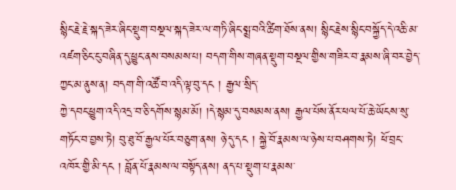སྙིང་རྗེ་རྗེ་སྐད་ཟེར་ཞིང་སྡུག་བསྔལ་སྐད་ཟེར་ལ་གཏི་ཞིང་སྨྲ་བའི་ཚིག་ཐོས་ནས། སྙིང་རྗེས་སྙིང་བསྐྱོད་དེ་འཆི་མ་འཛག་ཅིང་ངུ་བཞིན་དུ་ཕྱུང་ནས་བསམས་པ། བདག་གིས་གཞན་སྡུག་བསྔལ་གྱིས་གཟིར་བ་རྣམས་ཞི་བར་བྱེད་ཀྱང་མ་ནུས་ན། བདག་གི་འཚོ་བ་འདི་ལྟ་བུ་དང ། རྒྱལ་སྲིད་
ཀྱེ་དབང་ཕྱུག་འདི་འདྲ་བ་ཅི་དགོས་སྙམ་མོ། །དེ་སྙམ་དུ་བསམས་ནས། རྒྱལ་པོས་ནོར་ཕལ་པོ་ཆེ་ཡོངས་སུ་གཏོང་བ་བྱས་ཏེ། བུ་ཐུ་བོ་རྒྱལ་པོར་བཅུག་ནས། ཉེ་དུ་དང ། སྐྱེ་བོ་རྣམས་ལ་ཉེས་པ་བཤགས་ཏེ། ཕོ་བྲང་འཁོར་གྱི་མི་དང ། བློན་པོ་རྣམས་ལ་བསྟོད་ནས། ནད་པ་སྡུག་པ་རྣམས་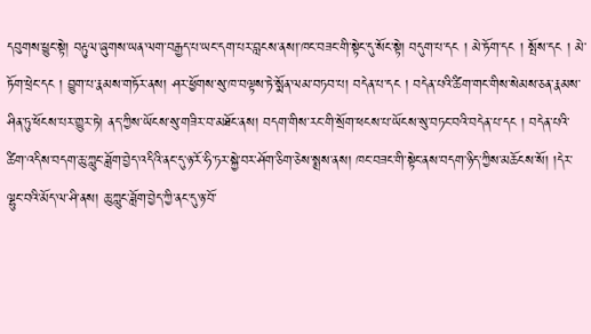དབུགས་ཕྱུང་སྟེ། བརྟུལ་ཞུགས་ཡན་ལག་བརྒྱད་པ་ཡང་དག་པར་བླངས་ནས།་ཁང་བཟང་གི་སྟེང་དུ་སོང་སྟེ། བདུག་པ་དང ། མེ་ཏོག་དང ། སྤོས་དང ། མེ་ཏོག་ཕྲེང་དང ། བྱུག་པ་རྣམས་གཏོར་ནས། ཤར་ཕྱོགས་སུ་ཁ་བལྟས་ཏེ་སྨོན་ལམ་བཏབ་པ། བདེན་པ་དང ། བདེན་པའི་ཚིག་གང་གིས་སེམས་ཅན་རྣམས་ཤིན་ཏུ་ཕོངས་པར་གྱུར་ཏེ། ནད་ཀྱིས་ཡོངས་སུ་གཟིར་བ་མཐོང་ནས། བདག་གིས་རང་གི་སྲོག་ཕངས་པ་ཡོངས་སུ་བཏང་བའི་བདེན་པ་དང ། བདེན་པའི་ཚིག་འདིས་བདག་ཆུ་ཀླུང་ཟློག་བྱེད་འདིའི་ནང་དུ་ཉ་རོ་ཧི་ཏར་སྐྱེ་བར་ཤོག་ཅིག་ཅེས་སྨྲས་ནས། ཁང་བཟང་གི་སྟེང་ནས་བདག་ཉིད་ཀྱིས་མཆོངས་སོ། །དེར་ལྷུང་བའི་མོད་ལ་ཤི་ནས། ཆུ་ཀླུང་ཟློག་བྱེད་ཀྱི་ནང་དུ་ཉ་བོ་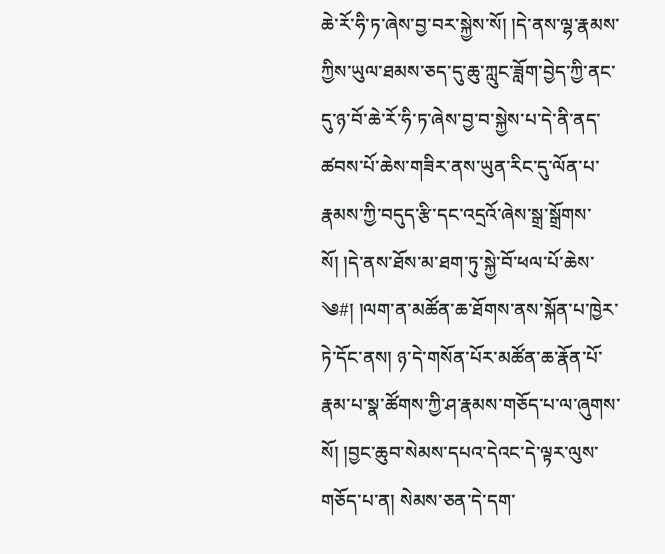ཆེ་རོ་ཧི་ཏ་ཞེས་བྱ་བར་སྐྱེས་སོ། །དེ་ནས་ལྷ་རྣམས་ཀྱིས་ཡུལ་ཐམས་ཅད་དུ་ཆུ་ཀླུང་ཟློག་བྱེད་ཀྱི་ནང་དུ་ཉ་བོ་ཆེ་རོ་ཧི་ཏ་ཞེས་བྱ་བ་སྐྱེས་པ་དེ་ནི་ནད་ཚབས་པོ་ཆེས་གཟིར་ནས་ཡུན་རིང་དུ་ལོན་པ་རྣམས་ཀྱི་བདུད་རྩི་དང་འདྲའོ་ཞེས་སྒྲ་སྒྲོགས་སོ། །དེ་ནས་ཐོས་མ་ཐག་ཏུ་སྐྱེ་བོ་ཕལ་པོ་ཆེས་
༄#། །ལག་ན་མཚོན་ཆ་ཐོགས་ནས་སྐོན་པ་ཁྱེར་ཏེ་དོང་ནས། ཉ་དེ་གསོན་པོར་མཚོན་ཆ་རྣོན་པོ་རྣམ་པ་སྣ་ཚོགས་ཀྱི་ཤ་རྣམས་གཅོད་པ་ལ་ཞུགས་སོ། །བྱང་ཆུབ་སེམས་དཔའ་དེའང་དེ་ལྟར་ལུས་གཅོད་པ་ན། སེམས་ཅན་དེ་དག་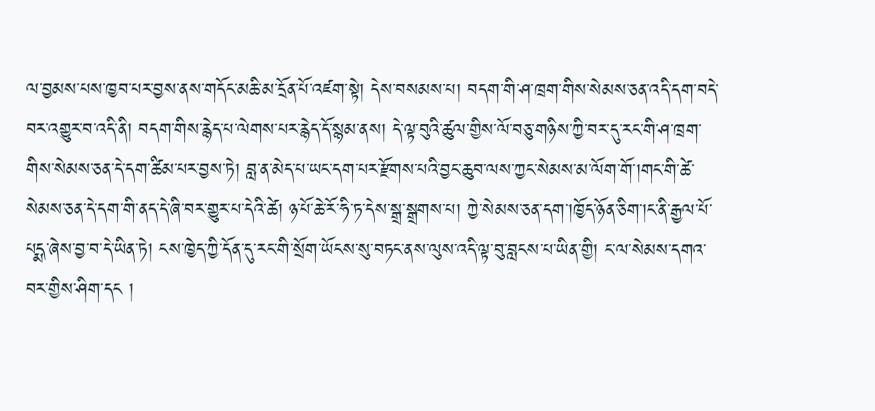ལ་བྱམས་པས་ཁྱབ་པར་བྱས་ནས་གདོང་མཆི་མ་དྲོན་པོ་འཛག་སྟེ། དེས་བསམས་པ། བདག་གི་ཤ་ཁྲག་གིས་སེམས་ཅན་འདི་དག་བདེ་བར་འགྱུར་བ་འདི་ནི། བདག་གིས་རྙེད་པ་ལེགས་པར་རྙེད་དོ་སྙམ་ནས། དེ་ལྟ་བུའི་ཚུལ་གྱིས་ལོ་བཅུ་གཉིས་ཀྱི་བར་དུ་རང་གི་ཤ་ཁྲག་གིས་སེམས་ཅན་དེ་དག་ཚིམ་པར་བྱས་ཏེ། བླ་ན་མེད་པ་ཡང་དག་པར་རྫོགས་པའི་བྱང་ཆུབ་ལས་ཀྱང་སེམས་མ་ལོག་གོ་།གང་གི་ཚེ་སེམས་ཅན་དེ་དག་གི་ནད་དེ་ཞི་བར་གྱུར་པ་དེའི་ཚེ། ཉ་པོ་ཆེ་རོ་ཧི་ཏ་དེས་སྒྲ་སྒྲགས་པ། ཀྱེ་སེམས་ཅན་དག་།ཁྱོད་ཉོན་ཅིག་།ང་ནི་རྒྱལ་པོ་པདྨ་ཞེས་བྱ་བ་དེ་ཡིན་ཏེ། ངས་ཁྱེད་ཀྱི་དོན་དུ་རང་གི་སྲོག་ཡོངས་སུ་བཏང་ནས་ལུས་འདི་ལྟ་བུ་བླངས་པ་ཡིན་གྱི། ང་ལ་སེམས་དགའ་བར་གྱིས་ཤིག་དང །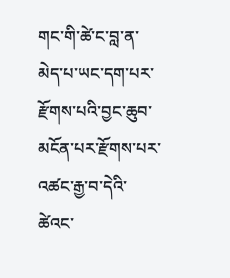གང་གི་ཚེ་ང་བླ་ན་མེད་པ་ཡང་དག་པར་རྫོགས་པའི་བྱང་ཆུབ་མངོན་པར་རྫོགས་པར་འཚང་རྒྱ་བ་དེའི་ཚེའང་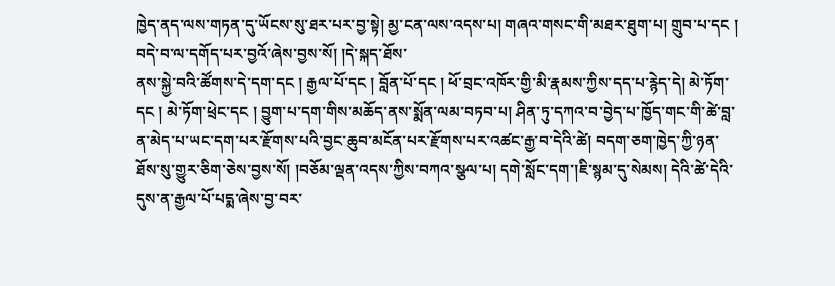ཁྱེད་ནད་ལས་གཏན་དུ་ཡོངས་སུ་ཐར་པར་བྱ་སྟེ། མྱ་ངན་ལས་འདས་པ། གཞའ་གསང་གི་མཐར་ཐུག་པ། གྲུབ་པ་དང ། བདེ་བ་ལ་དགོད་པར་བྱའོ་ཞེས་བྱས་སོ། །དེ་སྐད་ཐོས་
ནས་སྐྱེ་བའི་ཚོགས་དེ་དག་དང ། རྒྱལ་པོ་དང ། བློན་པོ་དང ། ཕོ་བྲང་འཁོར་གྱི་མི་རྣམས་ཀྱིས་དད་པ་རྙེད་དེ། མེ་ཏོག་དང ། མེ་ཏོག་ཕྲེང་དང ། བྱུག་པ་དག་གིས་མཆོད་ནས་སྨོན་ལམ་བཏབ་པ། ཤིན་ཏུ་དཀའ་བ་བྱེད་པ་ཁྱོད་གང་གི་ཚེ་བླ་ན་མེད་པ་ཡང་དག་པར་རྫོགས་པའི་བྱང་ཆུབ་མངོན་པར་རྫོགས་པར་འཚང་རྒྱ་བ་དེའི་ཚེ། བདག་ཅག་ཁྱེད་ཀྱི་ཉན་ཐོས་སུ་གྱུར་ཅིག་ཅེས་བྱས་སོ། །བཅོམ་ལྡན་འདས་ཀྱིས་བཀའ་སྩལ་པ། དགེ་སློང་དག་།ཇི་སྙམ་དུ་སེམས། དེའི་ཚེ་དེའི་དུས་ན་རྒྱལ་པོ་པདྨ་ཞེས་བྱ་བར་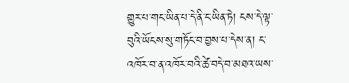གྱུར་པ་གང་ཡིན་པ་དེ་ནི་ང་ཡིན་ཏེ། ངས་དེ་ལྟ་བུའི་ཡོངས་སུ་གཏོང་བ་བྱས་པ་དེས་ན། ང་འཁོར་བ་ན་འཁོར་བའི་ཚེ་བདེ་བ་མཐའ་ཡས་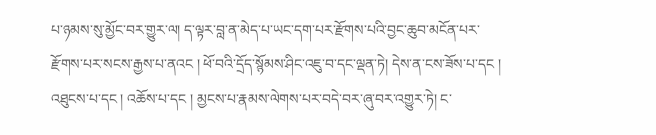པ་ཉམས་སུ་མྱོང་བར་གྱུར་ལ། ད་ལྟར་བླ་ན་མེད་པ་ཡང་དག་པར་རྫོགས་པའི་བྱང་ཆུབ་མངོན་པར་རྫོགས་པར་སངས་རྒྱས་པ་ནའང ། ཕོ་བའི་དྲོད་སྙོམས་ཤིང་འཇུ་བ་དང་ལྡན་ཏེ། དེས་ན་ངས་ཟོས་པ་དང ། འཐུངས་པ་དང ། འཆོས་པ་དང ། མྱངས་པ་རྣམས་ལེགས་པར་བདེ་བར་ཞུ་བར་འགྱུར་ཏེ། ང་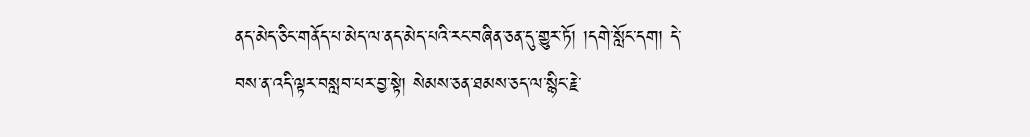ནད་མེད་ཅིང་གནོད་པ་མེད་ལ་ནད་མེད་པའི་རང་བཞིན་ཅན་དུ་གྱུར་ཏོ། །དགེ་སློང་དག། དེ་བས་ན་འདི་ལྟར་བསླབ་པར་བྱ་སྟེ། སེམས་ཅན་ཐམས་ཅད་ལ་སྙིང་རྗེ་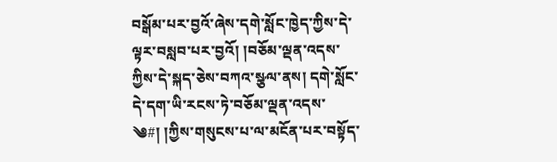བསྒོམ་པར་བྱའོ་ཞེས་དགེ་སློང་ཁྱེད་ཀྱིས་དེ་ལྟར་བསླབ་པར་བྱའོ། །བཅོམ་ལྡན་འདས་ཀྱིས་དེ་སྐད་ཅེས་བཀའ་སྩལ་ནས། དགེ་སློང་དེ་དག་ཡི་རངས་ཏེ་བཅོམ་ལྡན་འདས་
༄#། །ཀྱིས་གསུངས་པ་ལ་མངོན་པར་བསྟོད་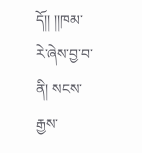དོ།། །།ཁམ་རེ་ཞེས་བྱ་བ་ནི། སངས་རྒྱས་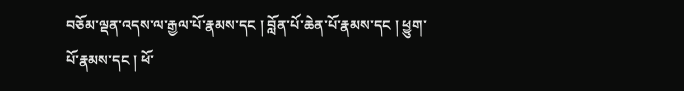བཅོམ་ལྡན་འདས་ལ་རྒྱལ་པོ་རྣམས་དང ། བློན་པོ་ཆེན་པོ་རྣམས་དང ། ཕྱུག་པོ་རྣམས་དང ། ཕོ་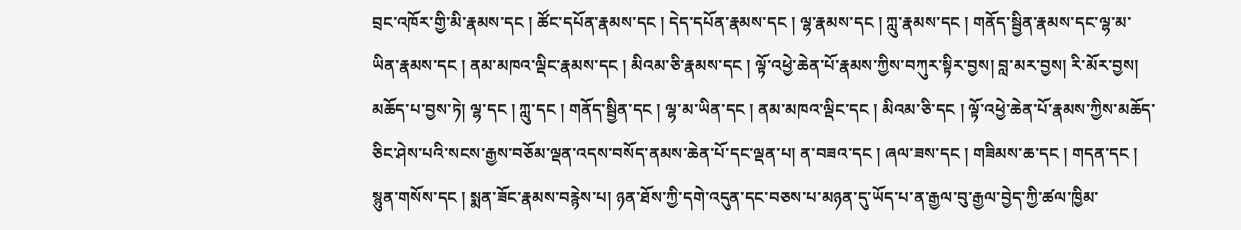བྲང་འཁོར་གྱི་མི་རྣམས་དང ། ཚོང་དཔོན་རྣམས་དང ། དེད་དཔོན་རྣམས་དང ། ལྷ་རྣམས་དང ། ཀླུ་རྣམས་དང ། གནོད་སྦྱིན་རྣམས་དང་ལྷ་མ་ཡིན་རྣམས་དང ། ནམ་མཁའ་ལྡིང་རྣམས་དང ། མིའམ་ཅི་རྣམས་དང ། ལྟོ་འཕྱེ་ཆེན་པོ་རྣམས་ཀྱིས་བཀུར་སྟིར་བྱས། བླ་མར་བྱས། རི་མོར་བྱས། མཆོད་པ་བྱས་ཏེ། ལྷ་དང ། ཀླུ་དང ། གནོད་སྦྱིན་དང ། ལྷ་མ་ཡིན་དང ། ནམ་མཁའ་ལྡིང་དང ། མིའམ་ཅི་དང ། ལྟོ་འཕྱེ་ཆེན་པོ་རྣམས་ཀྱིས་མཆོད་ཅིང་ཤེས་པའི་སངས་རྒྱས་བཅོམ་ལྡན་འདས་བསོད་ནམས་ཆེན་པོ་དང་ལྡན་པ། ན་བཟའ་དང ། ཞལ་ཟས་དང ། གཟིམས་ཆ་དང ། གདན་དང ། སྙུན་གསོས་དང ། སྨན་ཟོང་རྣམས་བརྙེས་པ། ཉན་ཐོས་ཀྱི་དགེ་འདུན་དང་བཅས་པ་མཉན་དུ་ཡོད་པ་ན་རྒྱལ་བུ་རྒྱལ་བྱེད་ཀྱི་ཚལ་ཁྱིམ་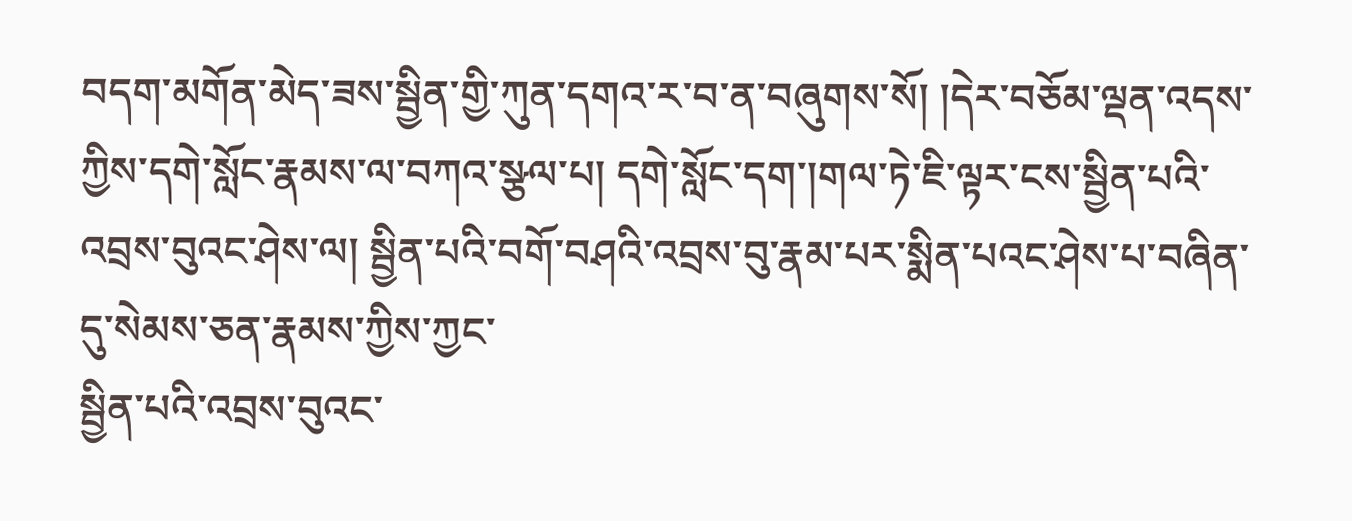བདག་མགོན་མེད་ཟས་སྦྱིན་གྱི་ཀུན་དགའ་ར་བ་ན་བཞུགས་སོ། །དེར་བཅོམ་ལྡན་འདས་ཀྱིས་དགེ་སློང་རྣམས་ལ་བཀའ་སྩལ་པ། དགེ་སློང་དག་།གལ་ཏེ་ཇི་ལྟར་ངས་སྦྱིན་པའི་འབྲས་བུའང་ཤེས་ལ། སྦྱིན་པའི་བགོ་བཤའི་འབྲས་བུ་རྣམ་པར་སྨིན་པའང་ཤེས་པ་བཞིན་དུ་སེམས་ཅན་རྣམས་ཀྱིས་ཀྱང་
སྦྱིན་པའི་འབྲས་བུའང་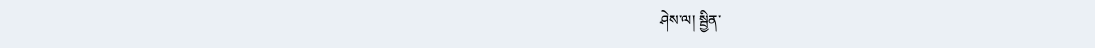ཤེས་ལ། སྦྱིན་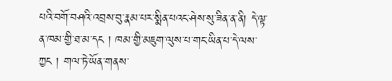པའི་བགོ་བཤའི་འབྲས་བུ་རྣམ་པར་སྨིན་པའང་ཤེས་སུ་ཟིན་ན་ནི། དེ་ལྟ་ན་ཁམ་གྱི་ཐ་མ་དང ། ཁམ་གྱི་མཇུག་ལུས་པ་གང་ཡིན་པ་དེ་ལས་ཀྱང ། གལ་ཏེ་ཡོན་གནས་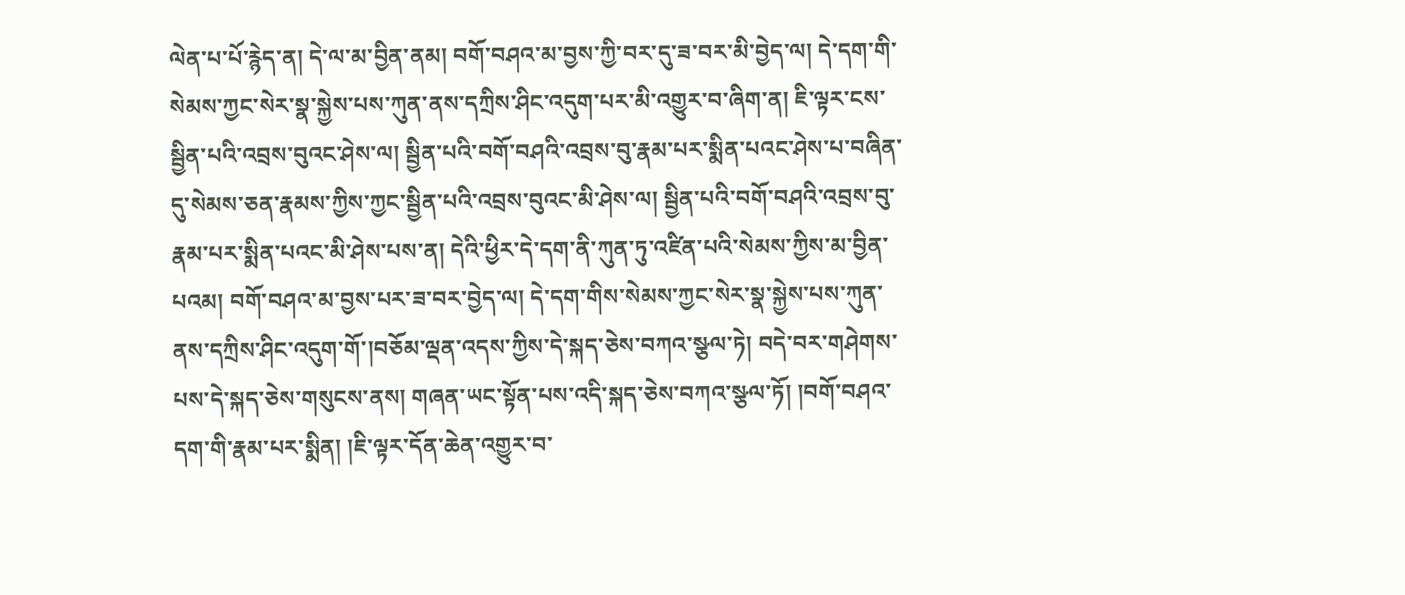ལེན་པ་པོ་རྙེད་ན། དེ་ལ་མ་བྱིན་ནམ། བགོ་བཤའ་མ་བྱས་ཀྱི་བར་དུ་ཟ་བར་མི་བྱེད་ལ། དེ་དག་གི་སེམས་ཀྱང་སེར་སྣ་སྐྱེས་པས་ཀུན་ནས་དཀྲིས་ཤིང་འདུག་པར་མི་འགྱུར་བ་ཞིག་ན། ཇི་ལྟར་ངས་སྦྱིན་པའི་འབྲས་བུའང་ཤེས་ལ། སྦྱིན་པའི་བགོ་བཤའི་འབྲས་བུ་རྣམ་པར་སྨིན་པའང་ཤེས་པ་བཞིན་དུ་སེམས་ཅན་རྣམས་ཀྱིས་ཀྱང་སྦྱིན་པའི་འབྲས་བུའང་མི་ཤེས་ལ། སྦྱིན་པའི་བགོ་བཤའི་འབྲས་བུ་རྣམ་པར་སྨིན་པའང་མི་ཤེས་པས་ན། དེའི་ཕྱིར་དེ་དག་ནི་ཀུན་ཏུ་འཛིན་པའི་སེམས་ཀྱིས་མ་བྱིན་པའམ། བགོ་བཤའ་མ་བྱས་པར་ཟ་བར་བྱེད་ལ། དེ་དག་གིས་སེམས་ཀྱང་སེར་སྣ་སྐྱེས་པས་ཀུན་ནས་དཀྲིས་ཤིང་འདུག་གོ་།བཅོམ་ལྡན་འདས་ཀྱིས་དེ་སྐད་ཅེས་བཀའ་སྩལ་ཏེ། བདེ་བར་གཤེགས་པས་དེ་སྐད་ཅེས་གསུངས་ནས། གཞན་ཡང་སྟོན་པས་འདི་སྐད་ཅེས་བཀའ་སྩལ་ཏོ། །བགོ་བཤའ་དག་གི་རྣམ་པར་སྨིན། །ཇི་ལྟར་དོན་ཆེན་འགྱུར་བ་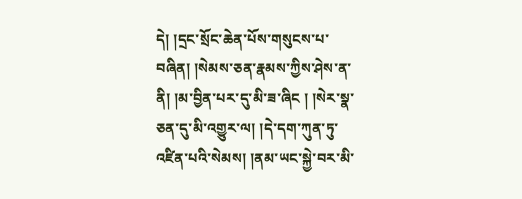དེ། །དྲང་སྲོང་ཆེན་པོས་གསུངས་པ་བཞིན། །སེམས་ཅན་རྣམས་ཀྱིས་ཤེས་ན་ནི། །མ་བྱིན་པར་དུ་མི་ཟ་ཞིང ། །སེར་སྣ་ཅན་དུ་མི་འགྱུར་ལ། །དེ་དག་ཀུན་ཏུ་འཛིན་པའི་སེམས། །ནམ་ཡང་སྐྱེ་བར་མི་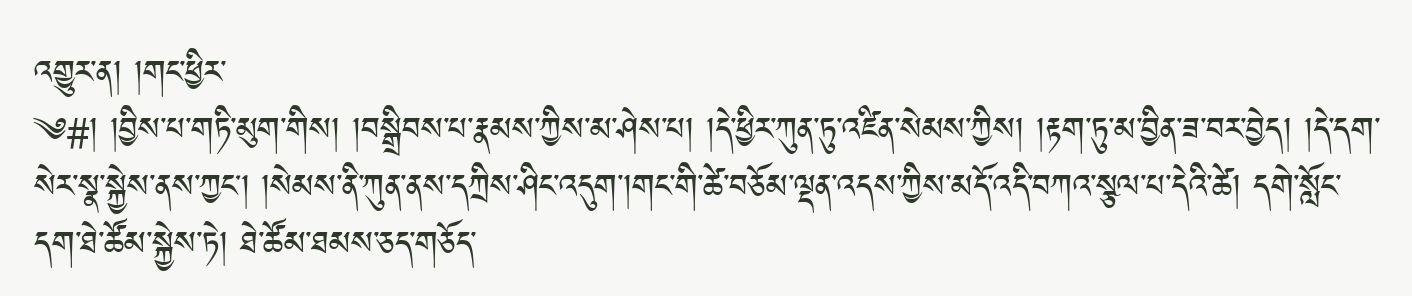འགྱུར་ན། །གང་ཕྱིར་
༄#། །བྱིས་པ་གཏི་མུག་གིས། །བསྒྲིབས་པ་རྣམས་ཀྱིས་མ་ཤེས་པ། །དེ་ཕྱིར་ཀུན་ཏུ་འཛིན་སེམས་ཀྱིས། །རྟག་ཏུ་མ་བྱིན་ཟ་བར་བྱེད། །དེ་དག་སེར་སྣ་སྐྱེས་ནས་ཀྱང། །སེམས་ནི་ཀུན་ནས་དཀྲིས་ཤིང་འདུག་།གང་གི་ཚེ་བཅོམ་ལྡན་འདས་ཀྱིས་མདོ་འདི་བཀའ་སྩལ་པ་དེའི་ཚེ། དགེ་སློང་དག་ཐེ་ཚོམ་སྐྱེས་ཏེ། ཐེ་ཚོམ་ཐམས་ཅད་གཅོད་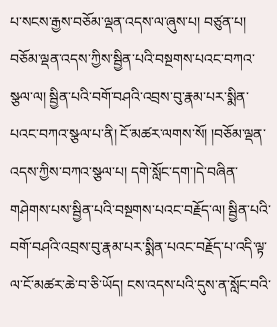པ་སངས་རྒྱས་བཅོམ་ལྡན་འདས་ལ་ཞུས་པ། བཙུན་པ། བཅོམ་ལྡན་འདས་ཀྱིས་སྦྱིན་པའི་བསྔགས་པའང་བཀའ་སྩལ་ལ། སྦྱིན་པའི་བགོ་བཤའི་འབྲས་བུ་རྣམ་པར་སྨིན་པའང་བཀའ་སྩལ་པ་ནི། ངོ་མཚར་ལགས་སོ། །བཅོམ་ལྡན་འདས་ཀྱིས་བཀའ་སྩལ་པ། དགེ་སློང་དག་།དེ་བཞིན་གཤེགས་པས་སྦྱིན་པའི་བསྔགས་པའང་བརྗོད་ལ། སྦྱིན་པའི་བགོ་བཤའི་འབྲས་བུ་རྣམ་པར་སྨིན་པའང་བརྗོད་པ་འདི་ལྟ་ལ་ངོ་མཚར་ཆེ་བ་ཅི་ཡོད། ངས་འདས་པའི་དུས་ན་སློང་བའི་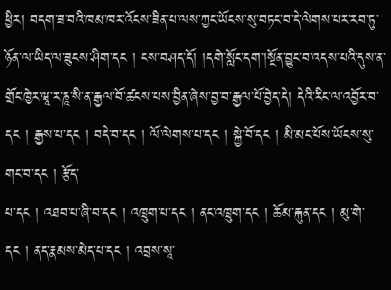ཕྱིར། བདག་ཟ་བའི་ཁམ་ཁར་འོངས་ཟིན་པ་ལས་ཀྱང་ཡོངས་སུ་བཏང་བ་དེ་ལེགས་པར་རབ་ཏུ་ཉོན་ལ་ཡིད་ལ་ཟུངས་ཤིག་དང ། ངས་བཤད་དོ། །དགེ་སློང་དག་།སྔོན་བྱུང་བ་འདས་པའི་དུས་ན་གྲོང་ཁྱེར་ཝཱ་ར་ཎཱ་སི་ན་རྒྱལ་བོ་ཚངས་པས་བྱིན་ཞེས་བྱ་བ་རྒྱལ་པོ་བྱེད་དེ། དེའི་རིང་ལ་འབྱོར་བ་དང ། རྒྱས་པ་དང ། བདེ་བ་དང ། ལོ་ལེགས་པ་དང ། སྐྱེ་བོ་དང ། མི་མང་པོས་ཡོངས་སུ་གང་བ་དང ། རྩོད་
པ་དང ། འཐབ་པ་ཞི་བ་དང ། འཁྲུག་པ་དང ། ནང་འཁྲུག་དང ། ཆོམ་རྐུན་དང ། མུ་གེ་དང ། ནད་རྣམས་མེད་པ་དང ། འབྲས་སཱ་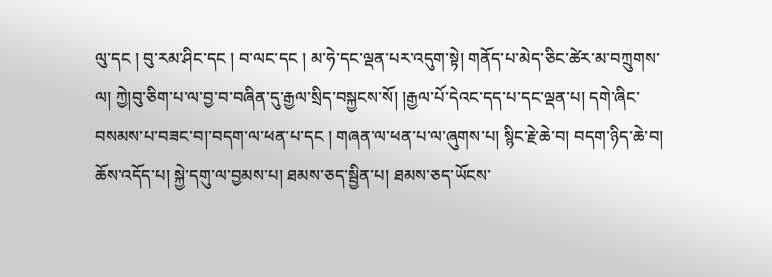ལུ་དང ། བུ་རམ་ཤིང་དང ། བ་ལང་དང ། མ་ཧེ་དང་ལྡན་པར་འདུག་སྟེ། གནོད་པ་མེད་ཅིང་ཚེར་མ་བཀྲུགས་ལ། ཀྱེ།བུ་ཅིག་པ་ལ་བྱ་བ་བཞིན་དུ་རྒྱལ་སྲིད་བསྐྱངས་སོ། །རྒྱལ་པོ་དེའང་དད་པ་དང་ལྡན་པ། དགེ་ཞིང་བསམས་པ་བཟང་བ།་བདག་ལ་ཕན་པ་དང ། གཞན་ལ་ཕན་པ་ལ་ཞུགས་པ། སྙིང་རྗེ་ཆེ་བ། བདག་ཉིད་ཆེ་བ། ཆོས་འདོད་པ། སྐྱེ་དགུ་ལ་བྱམས་པ། ཐམས་ཅད་སྦྱིན་པ། ཐམས་ཅད་ཡོངས་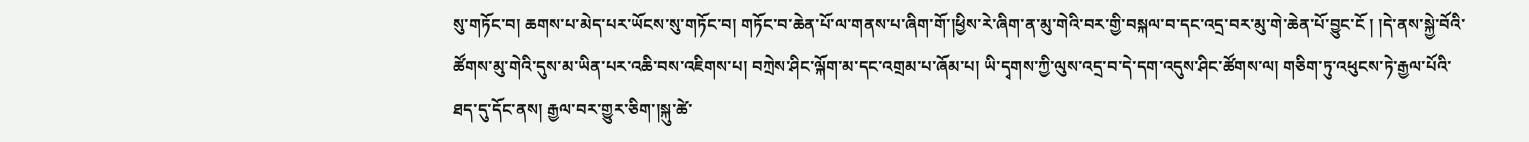སུ་གཏོང་བ། ཆགས་པ་མེད་པར་ཡོངས་སུ་གཏོང་བ། གཏོང་བ་ཆེན་པོ་ལ་གནས་པ་ཞིག་གོ་།ཕྱིས་རེ་ཞིག་ན་མུ་གེའི་བར་གྱི་བསྐལ་བ་དང་འདྲ་བར་མུ་གེ་ཆེན་པོ་བྱུང་ངོ ། །དེ་ནས་སྐྱེ་བོའི་ཚོགས་མུ་གེའི་དུས་མ་ཡིན་པར་འཆི་བས་འཇིགས་པ། བཀྲེས་ཤིང་ལྐོག་མ་དང་འགྲམ་པ་ཞོམ་པ། ཡི་དྭགས་ཀྱི་ལུས་འདྲ་བ་དེ་དག་འདུས་ཤིང་ཚོགས་ལ། གཅིག་ཏུ་འཕུངས་ཏེ་རྒྱལ་པོའི་ཐད་དུ་དོང་ནས། རྒྱལ་བར་གྱུར་ཅིག་།སྐུ་ཚེ་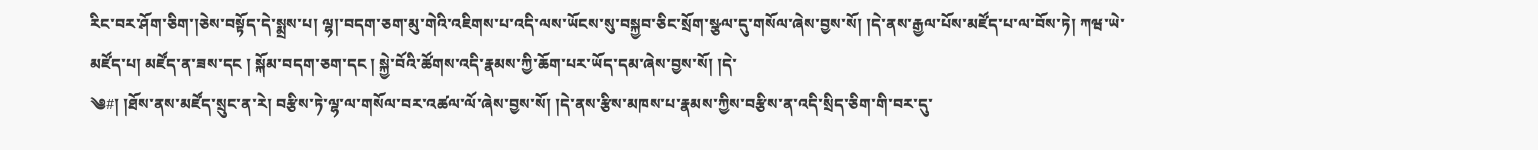རིང་བར་ཤོག་ཅིག་།ཅེས་བསྟོད་དེ་སྨྲས་པ། ལྷ།་བདག་ཅག་མུ་གེའི་འཇིགས་པ་འདི་ལས་ཡོངས་སུ་བསྐྱབ་ཅིང་སྲོག་སྩལ་དུ་གསོལ་ཞེས་བྱས་སོ། །དེ་ནས་རྒྱལ་པོས་མཛོད་པ་ལ་བོས་ཏེ། ཀཝ་ཡེ་མཛོད་པ། མཛོད་ན་ཟས་དང ། སྐོམ་བདག་ཅག་དང ། སྐྱེ་བོའི་ཚོགས་འདི་རྣམས་ཀྱི་ཆོག་པར་ཡོད་དམ་ཞེས་བྱས་སོ། །དེ་
༄#། །ཐོས་ནས་མཛོད་སྲུང་ན་རེ། བརྩིས་ཏེ་ལྷ་ལ་གསོལ་བར་འཚལ་ལོ་ཞེས་བྱས་སོ། །དེ་ནས་རྩིས་མཁས་པ་རྣམས་ཀྱིས་བརྩིས་ན་འདི་སྲིད་ཅིག་གི་བར་དུ་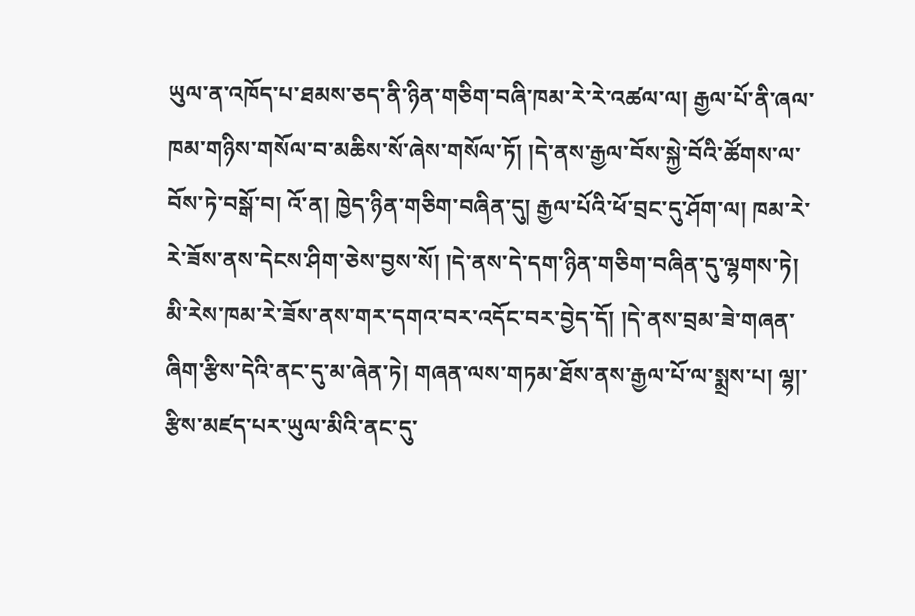ཡུལ་ན་འཁོད་པ་ཐམས་ཅད་ནི་ཉིན་གཅིག་བཞི་ཁམ་རེ་རེ་འཚལ་ལ། རྒྱལ་པོ་ནི་ཞལ་ཁམ་གཉིས་གསོལ་བ་མཆིས་སོ་ཞེས་གསོལ་ཏོ། །དེ་ནས་རྒྱལ་བོས་སྐྱེ་བོའི་ཚོགས་ལ་བོས་ཏེ་བསྒོ་བ། འོ་ན། ཁྱེད་ཉིན་གཅིག་བཞིན་དུ། རྒྱལ་པོའི་ཕོ་བྲང་དུ་ཤོག་ལ། ཁམ་རེ་རེ་ཟོས་ནས་དེངས་ཤིག་ཅེས་བྱས་སོ། །དེ་ནས་དེ་དག་ཉིན་གཅིག་བཞིན་དུ་ལྷགས་ཏེ། མི་རེས་ཁམ་རེ་ཟོས་ནས་གར་དགའ་བར་འདོང་བར་བྱེད་དོ། །དེ་ནས་བྲམ་ཟེ་གཞན་ཞིག་རྩིས་དེའི་ནང་དུ་མ་ཞེན་ཏེ། གཞན་ལས་གཏམ་ཐོས་ནས་རྒྱལ་པོ་ལ་སྨྲས་པ། ལྷ།་རྩིས་མཛད་པར་ཡུལ་མིའི་ནང་དུ་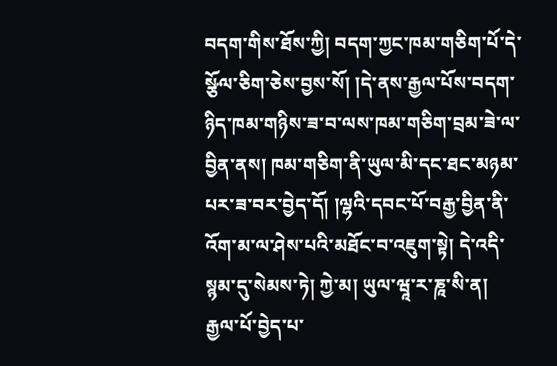བདག་གིས་ཐོས་ཀྱི། བདག་ཀྱང་ཁམ་གཅིག་པོ་དེ་སྩོལ་ཅིག་ཅེས་བྱས་སོ། །དེ་ནས་རྒྱལ་པོས་བདག་ཉིད་ཁམ་གཉིས་ཟ་བ་ལས་ཁམ་གཅིག་བྲམ་ཟེ་ལ་བྱིན་ནས། ཁམ་གཅིག་ནི་ཡུལ་མི་དང་ཐང་མཉམ་པར་ཟ་བར་བྱེད་དོ། །ལྷའི་དབང་པོ་བརྒྱ་བྱིན་ནི་འོག་མ་ལ་ཤེས་པའི་མཐོང་བ་འཇུག་སྟེ། དེ་འདི་སྙམ་དུ་སེམས་ཏེ། ཀྱེ་མ། ཡུལ་ཝཱ་ར་ཎཱ་སི་ན། རྒྱལ་པོ་བྱེད་པ་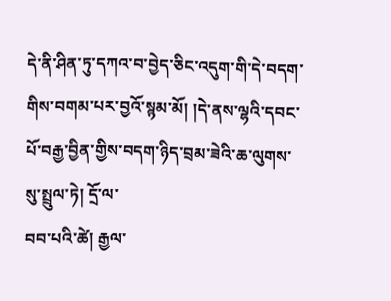དེ་ནི་ཤིན་ཏུ་དཀའ་བ་བྱེད་ཅིང་འདུག་གི་དེ་བདག་གིས་བགམ་པར་བྱའོ་སྙམ་མོ། །དེ་ནས་ལྷའི་དབང་པོ་བརྒྱ་བྱིན་གྱིས་བདག་ཉིད་བྲམ་ཟེའི་ཆ་ལུགས་སུ་སྤྲུལ་ཏེ། དྲོ་ལ་
བབ་པའི་ཚེ། རྒྱལ་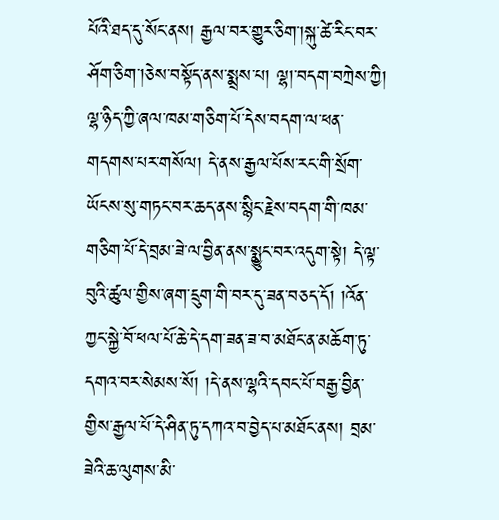པོའི་ཐད་དུ་སོང་ནས། རྒྱལ་བར་གྱུར་ཅིག་།སྐུ་ཚེ་རིང་བར་ཤོག་ཅིག་།ཅེས་བསྟོད་ནས་སྨྲས་པ། ལྷ།་བདག་བཀྲེས་ཀྱི། ལྷ་ཉིད་ཀྱི་ཞལ་ཁམ་གཅིག་པོ་དེས་བདག་ལ་ཕན་གདགས་པར་གསོལ། དེ་ནས་རྒྱལ་པོས་རང་གི་སྲོག་ཡོངས་སུ་གཏང་བར་ཆད་ནས་སྙིང་རྗེས་བདག་གི་ཁམ་གཅིག་པོ་དེ་བྲམ་ཟེ་ལ་བྱིན་ནས་སྨྱུང་བར་འདུག་སྟེ། དེ་ལྟ་བུའི་ཚུལ་གྱིས་ཞག་དྲུག་གི་བར་དུ་ཟན་བཅད་དོ། །འོན་ཀྱང་སྐྱེ་བོ་ཕལ་པོ་ཆེ་དེ་དག་ཟན་ཟ་བ་མཐོང་ན་མཆོག་ཏུ་དགའ་བར་སེམས་སོ། །དེ་ནས་ལྷའི་དབང་པོ་བརྒྱ་བྱིན་གྱིས་རྒྱལ་པོ་དེ་ཤིན་ཏུ་དཀའ་བ་བྱེད་པ་མཐོང་ནས། བྲམ་ཟེའི་ཆ་ལུགས་མི་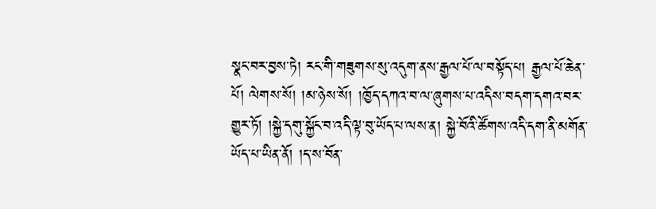སྣང་བར་བྱས་ཏེ། རང་གི་གཟུགས་སུ་འདུག་ནས་རྒྱལ་པོ་ལ་བསྟོད་པ། རྒྱལ་པོ་ཆེན་པོ། ལེགས་སོ། །མ་ཉེས་སོ། །ཁྱོད་དཀའ་བ་ལ་ཞུགས་པ་འདིས་བདག་དགའ་བར་གྱུར་ཏོ། །སྐྱེ་དགུ་སྐྱོང་བ་འདི་ལྟ་བུ་ཡོད་པ་ལས་ན། སྐྱེ་བོའི་ཚོགས་འདི་དག་ནི་མགོན་ཡོད་པ་ཡིན་ནོ། །ད་ས་བོན་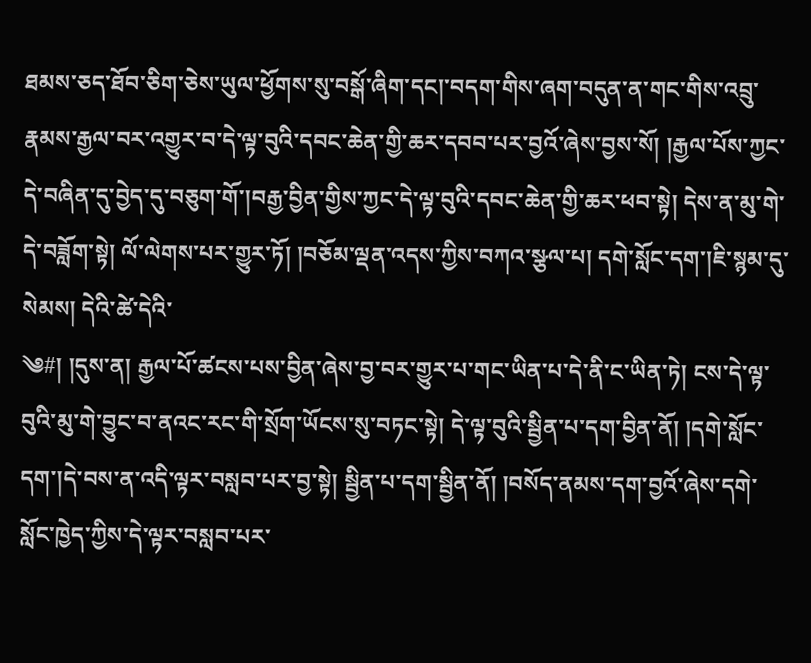ཐམས་ཅད་ཐོབ་ཅིག་ཅེས་ཡུལ་ཕྱོགས་སུ་བསྒོ་ཞིག་དང།་བདག་གིས་ཞག་བདུན་ན་གང་གིས་འབྲུ་རྣམས་རྒྱལ་བར་འགྱུར་བ་དེ་ལྟ་བུའི་དབང་ཆེན་གྱི་ཆར་དབབ་པར་བྱའོ་ཞེས་བྱས་སོ། །རྒྱལ་པོས་ཀྱང་དེ་བཞིན་དུ་བྱེད་དུ་བཅུག་གོ་།བརྒྱ་བྱིན་གྱིས་ཀྱང་དེ་ལྟ་བུའི་དབང་ཆེན་གྱི་ཆར་ཕབ་སྟེ། དེས་ན་མུ་གེ་དེ་བཟློག་སྟེ། ལོ་ལེགས་པར་གྱུར་ཏོ། །བཅོམ་ལྡན་འདས་ཀྱིས་བཀའ་སྩལ་པ། དགེ་སློང་དག་།ཇི་སྙམ་དུ་སེམས། དེའི་ཚེ་དེའི་
༄#། །དུས་ན། རྒྱལ་པོ་ཚངས་པས་བྱིན་ཞེས་བྱ་བར་གྱུར་པ་གང་ཡིན་པ་དེ་ནི་ང་ཡིན་ཏེ། ངས་དེ་ལྟ་བུའི་མུ་གེ་བྱུང་བ་ནའང་རང་གི་སྲོག་ཡོངས་སུ་བཏང་སྟེ། དེ་ལྟ་བུའི་སྦྱིན་པ་དག་བྱིན་ནོ། །དགེ་སློང་དག་།དེ་བས་ན་འདི་ལྟར་བསླབ་པར་བྱ་སྟེ། སྦྱིན་པ་དག་སྦྱིན་ནོ། །བསོད་ནམས་དག་བྱའོ་ཞེས་དགེ་སློང་ཁྱེད་ཀྱིས་དེ་ལྟར་བསླབ་པར་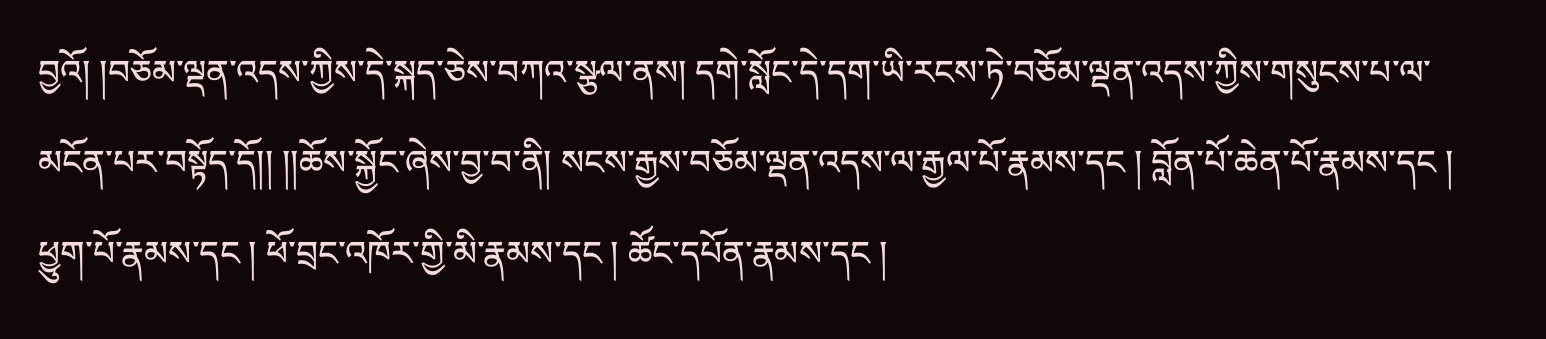བྱའོ། །བཅོམ་ལྡན་འདས་ཀྱིས་དེ་སྐད་ཅེས་བཀའ་སྩལ་ནས། དགེ་སློང་དེ་དག་ཡི་རངས་ཏེ་བཅོམ་ལྡན་འདས་ཀྱིས་གསུངས་པ་ལ་མངོན་པར་བསྟོད་དོ།། །།ཆོས་སྐྱོང་ཞེས་བྱ་བ་ནི། སངས་རྒྱས་བཅོམ་ལྡན་འདས་ལ་རྒྱལ་པོ་རྣམས་དང ། བློན་པོ་ཆེན་པོ་རྣམས་དང ། ཕྱུག་པོ་རྣམས་དང ། ཕོ་བྲང་འཁོར་གྱི་མི་རྣམས་དང ། ཚོང་དཔོན་རྣམས་དང །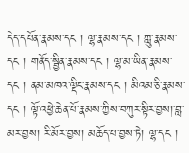དེད་དཔོན་རྣམས་དང ། ལྷ་རྣམས་དང ། ཀླུ་རྣམས་དང ། གནོད་སྦྱིན་རྣམས་དང ། ལྷ་མ་ཡིན་རྣམས་དང ། ནམ་མཁའ་ལྡིང་རྣམས་དང ། མིའམ་ཅི་རྣམས་དང ། ལྟོ་འཕྱེ་ཆེན་པོ་རྣམས་ཀྱིས་བཀུར་སྟིར་བྱས།་བླ་མར་བྱས། རི་མོར་བྱས། མཆོད་པ་བྱས་ཏེ། ལྷ་དང །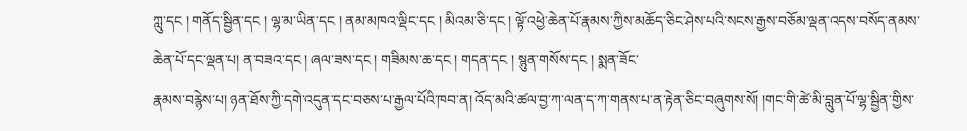ཀླུ་དང ། གནོད་སྦྱིན་དང ། ལྷ་མ་ཡིན་དང ། ནམ་མཁའ་ལྡིང་དང ། མིའམ་ཅི་དང ། ལྟོ་འཕྱེ་ཆེན་པོ་རྣམས་ཀྱིས་མཆོད་ཅིང་ཤེས་པའི་སངས་རྒྱས་བཅོམ་ལྡན་འདས་བསོད་ནམས་ཆེན་པོ་དང་ལྡན་པ། ན་བཟའ་དང ། ཞལ་ཟས་དང ། གཟིམས་ཆ་དང ། གདན་དང ། སྙུན་གསོས་དང ། སྨན་ཟོང་
རྣམས་བརྙེས་པ། ཉན་ཐོས་ཀྱི་དགེ་འདུན་དང་བཅས་པ་རྒྱལ་པོའི་ཁབ་ན། འོད་མའི་ཚལ་བྱ་ཀ་ལན་ད་ཀ་གནས་པ་ན་རྟེན་ཅིང་བཞུགས་སོ། །གང་གི་ཚེ་མི་བླུན་པོ་ལྷ་སྦྱིན་གྱིས་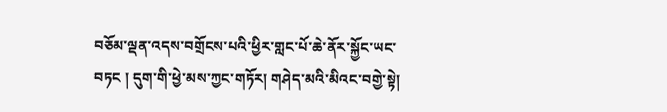བཅོམ་ལྡན་འདས་བགྲོངས་པའི་ཕྱིར་གླང་པོ་ཆེ་ནོར་སྐྱོང་ཡང་བཏང ། དུག་གི་ཕྱེ་མས་ཀྱང་གཏོར། གཤེད་མའི་མིའང་བགྱེ་སྟེ།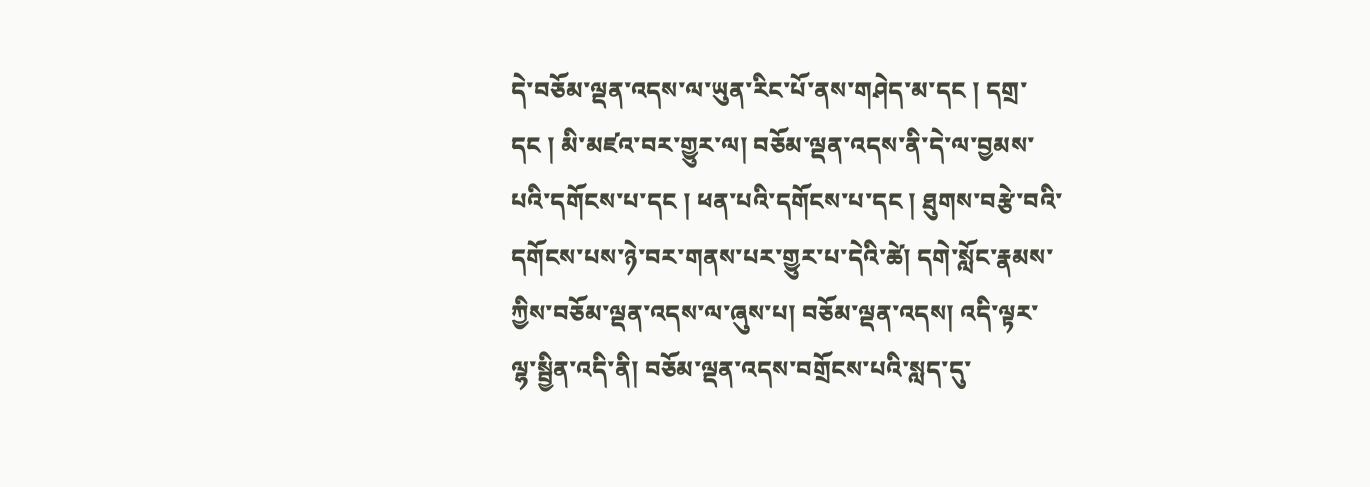དེ་བཅོམ་ལྡན་འདས་ལ་ཡུན་རིང་པོ་ནས་གཤེད་མ་དང ། དགྲ་དང ། མི་མཛའ་བར་གྱུར་ལ། བཅོམ་ལྡན་འདས་ནི་དེ་ལ་བྱམས་པའི་དགོངས་པ་དང ། ཕན་པའི་དགོངས་པ་དང ། ཐུགས་བརྩེ་བའི་དགོངས་པས་ཉེ་བར་གནས་པར་གྱུར་པ་དེའི་ཚེ། དགེ་སློང་རྣམས་ཀྱིས་བཅོམ་ལྡན་འདས་ལ་ཞུས་པ། བཅོམ་ལྡན་འདས། འདི་ལྟར་ལྷ་སྦྱིན་འདི་ནི། བཅོམ་ལྡན་འདས་བགྲོངས་པའི་སླད་དུ་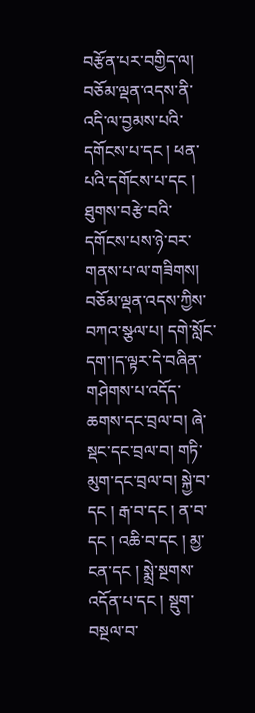བརྩོན་པར་བགྱིད་ལ། བཅོམ་ལྡན་འདས་ནི་འདི་ལ་བྱམས་པའི་དགོངས་པ་དང ། ཕན་པའི་དགོངས་པ་དང ། ཐུགས་བརྩེ་བའི་དགོངས་པས་ཉེ་བར་གནས་པ་ལ་གཟིགས། བཅོམ་ལྡན་འདས་ཀྱིས་བཀའ་སྩལ་པ། དགེ་སློང་དག་།ད་ལྟར་དེ་བཞིན་གཤེགས་པ་འདོད་ཆགས་དང་བྲལ་བ། ཞེ་སྡང་དང་བྲལ་བ། གཏི་མུག་དང་བྲལ་བ། སྐྱེ་བ་དང ། རྒ་བ་དང ། ན་བ་དང ། འཆི་བ་དང ། མྱ་ངན་དང ། སྨྲེ་སྔགས་འདོན་པ་དང ། སྡུག་བསྔལ་བ་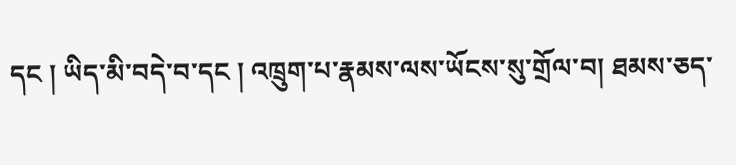དང ། ཡིད་མི་བདེ་བ་དང ། འཁྲུག་པ་རྣམས་ལས་ཡོངས་སུ་གྲོལ་བ། ཐམས་ཅད་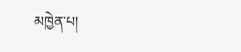མཁྱེན་པ།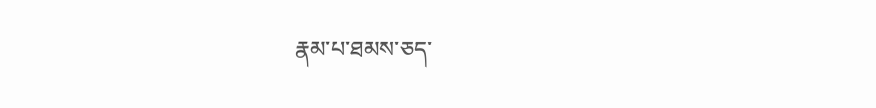རྣམ་པ་ཐམས་ཅད་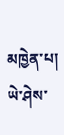མཁྱེན་པ། ཡེ་ཤེས་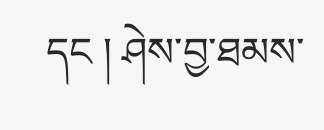དང ། ཤེས་བྱ་ཐམས་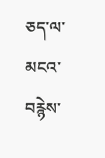ཅད་ལ་མངའ་བརྙེས་